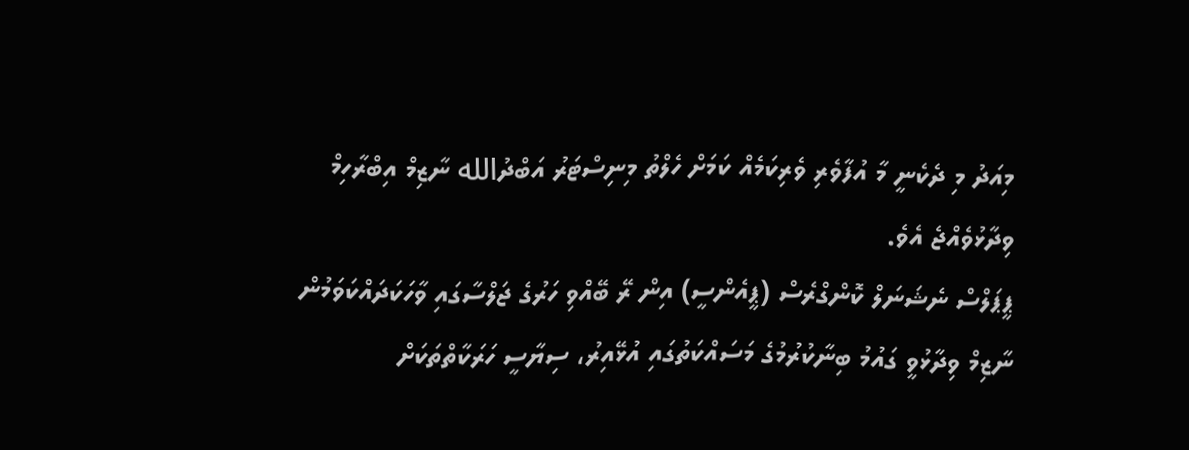މިއަދު މި ދެކެނީ މާ އުފާވެރި ވެރިކަމެއް ކަމަށް ހެލްތު މިނިސްޓަރު އަބްދުالله ނާޒިމް އިބްރާހިމް ވިދާޅުވެއްޖެ އެވެ.
ޕީޕަލްސް ނެޝަނަލް ކޮންގްރެސް (ޕީއެންސީ) އިން ރޭ ބޭއްވި ހަރުގެ ޖަލްސާގައި ވާހަކަދައްކަވަމުން ނާޒިމް ވިދާޅުވީ ގައުމު ބިނާކުރުމުގެ މަސައްކަތުގައި އުޅޭއިރު، ސިޔާސީ ހަރަކާތްތަކަށް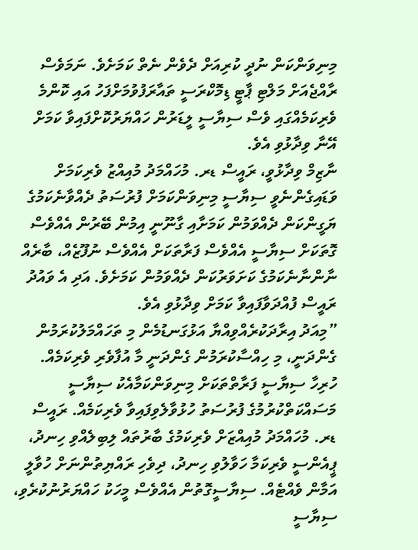މިނިވަންކަން ނުދީ ކުރިއަށް ދެވެން ނެތް ކަމަށެވެ. ނަމަވެސް ރާއްޖެއަށް މަލްޓި ޕާޓީ ޑިމޮކްރަސީ ތައާރަފުވުމަށްފަހު އައި ކޮންމެ ވެރިކަމެއްގައި ވެސް ސިޔާސީ ލީޑަރުން ހައްޔަރުކޮށްފައިވާ ކަމަށް އޭނާ ވިދާޅުވި އެވެ.
ނާޒިމް ވިދާޅުވީ، ރައީސް ޑރ. މުހައްމަދު މުއިއްޒު ވެރިކަމަށް ވަޑައިގެންނެވީ ސިޔާސީ މިނިވަންކަމަށް ފުރުސަތު ދެއްވާނެކަމުގެ ޔަގީންކަން ދެއްވަމުން ކަމަށާއި ގާނޫނީ އިމުން ބޭރުން އެއްވެސް ގޮތަކަށް ސިޔާސީ އެއްވެސް ފަރާތަކަށް އެއްވެސް ނުފޫޒެއް، ބާރެއް ނާންނާނެކަމުގެ ކަށަވަރުކަން ދެއްވަމުން ކަމަށެވެ. އަދި އެ ވައުދު ރައީސް ފުއްދަވާފައިވާ ކަމަށް ވިދާޅުވި އެވެ.
”މިއަދު އިރާދަކުރެއްވިއްޔާ އަޅުގަނޑުމެން މި ތަހައްމަލުކުރަމުން ގެންދަނީ، މި ހިއްސާކުރަމުން ގެންދަނީ މާ އުފާވެރި ވެރިކަމެއް. ހުރިހާ ސިޔާސީ ފަރާތްތަކަށް މިނިވަންކަމާއެކު ސިޔާސީ މަސައްކަތްކުރުމުގެ ފުރުސަތު ހުޅުވާލެވިފައިވާ ވެރިކަމެއް. ރައީސް ޑރ. މުހައްމަދު މުއިއްޒަށް ވެރިކަމުގެ ބާރުތައް ލިބިލެއްވި ހިނދު، ޕީއެންސީ ވެރިކަމާ ހަވާލުވި ހިނދު، ދިވެހި ރައްޔިތުންނަށް ހުވާލީ އަމާން ވެއްޓެއް. ސިޔާސީގޮތުން އެއްވެސް މީހަކު ހައްޔަރުނުކުރެވި، ސިޔާސީ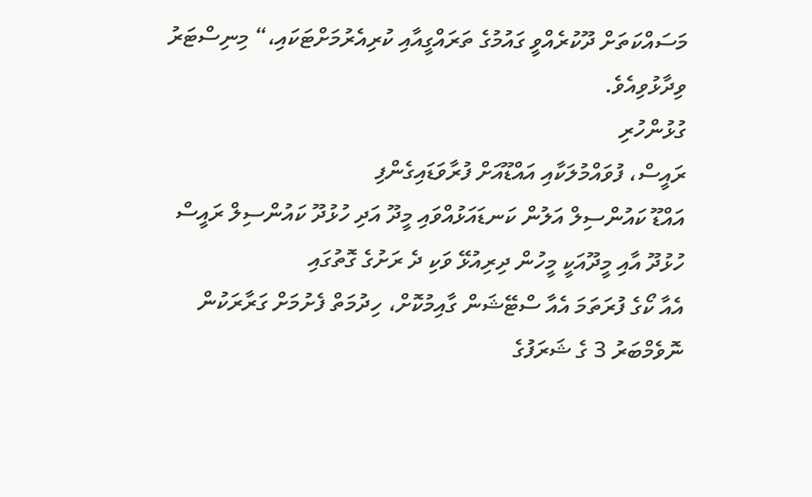މަސައްކަތަށް ދޫކުރެއްވީ ގައުމުގެ ތަރައްގީއާއި ކުރިއެރުމަށްޓަކައި،“ މިނިސްޓަރު ވިދާޅުވިއެވެ.
ގުޅުންހުރި
ރައީސް، ފުވައްމުލަކާއި އައްޑޫއަށް ފުރާވަޑައިގެންފި
އައްޑޫ ކައުންސިލް އަލުން ކަނޑައަޅުއްވައި މީދޫ އަދި ހުޅުދޫ ކައުންސިލް ރައީސް
ހުޅުދޫ އާއި މީދޫއަކީ މީހުން ދިރިއުޅޭ ވަކި ދެ ރަށުގެ ގޮތުގައި
އެއާ ކޯގެ ފުރަތަމަ އެއާ ސްޓޭޝަން ގާއިމުކޮށް، ހިދުމަތް ފެށުމަށް ގަރާރަކުން
ނޮވެމްބަރު 3 ގެ ޝަރަފުގެ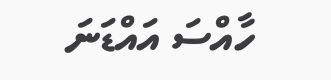ހާއްސަ އައްޑަނަ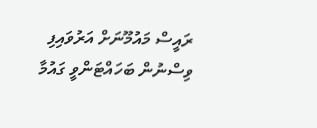ރައީސް މައުމޫނަށް އަރުވައިފި
ވިސްނުން ބަހައްޓަންވީ ގައުމާ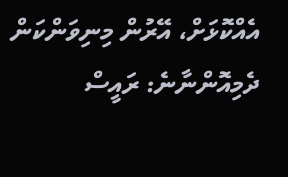އެއްކޮޅަށް، އޭރުން މިނިވަންކަން ދެމިއޮންނާނެ: ރައީސް